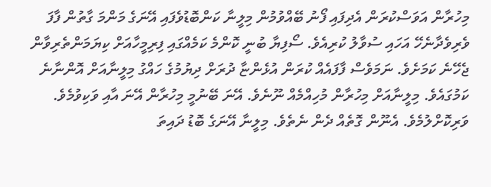މިހުރާން އަވަސްކުރަން އެދިފައި ފޯނު ބޭއްވުމުން މިލީނާ ކަންބޮޑުވެފައި އޭނަގެ މަންމަ ގާތުން ފާފަ ވެރިވެދާނެހޭ އަހައި ސުވާލު ކުރިއެވެ. ސޯފިޔާ ބުނީ ކޮންމެ ކަމެއްގައި ފިރިމީހާއަށް ކިޔަމަންތެރިވާން ޖެހޭނެ ކަމަށެވެ. ނަމަވެސް ފާފައެއް ކުރަން އުޅެންޏާ ދުރަށް ދިޔުމުގެ ހައްގު މިލީނާއަށް އޮންނާނެ ކަމުގައެވެ. މިލީނާއަށް މިހުރާން މުހިއްމެއް ނޫނެވެ. އޭނަ ބޭނުމީ މިހުރާން އޭނަ އާއި ވަކިވުމެވެ. ވަރިކޮށްލުމެވެ. އެނޫން ގޮތެއް ދެން ނެތެވެ. މިލީނާ އޭނަގެ ބޮޑު ދައިތަ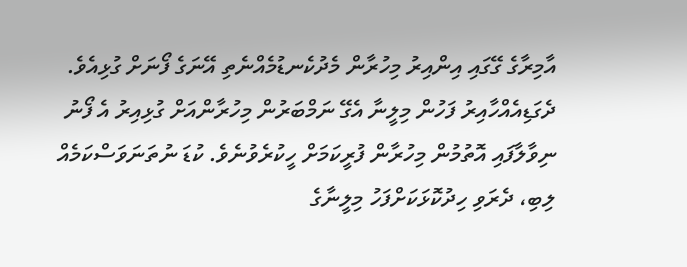އާމިރާގެ ގޭގައި އިންއިރު މިހުރާން މެދުކެނޑުމެއްނެތި އޭނަގެ ފޯނަށް ގުޅިއެވެ. ދެގަޑިއެއްހާއިރު ފަހުން މިލީނާ އެގޭ ނަމްބަރުން މިހުރާންއަށް ގުޅިއިރު އެ ފޯނު ނިވާލާފައި އޮތުމުން މިހުރާން ފުރީކަމަށް ހީކުރެވުނެވެ. ކުޑަ ނުތަނަވަސްކަމެއް ލިބި، ދެރަވި ހިދުކޮޅަކަށްފަހު މިލީނާގެ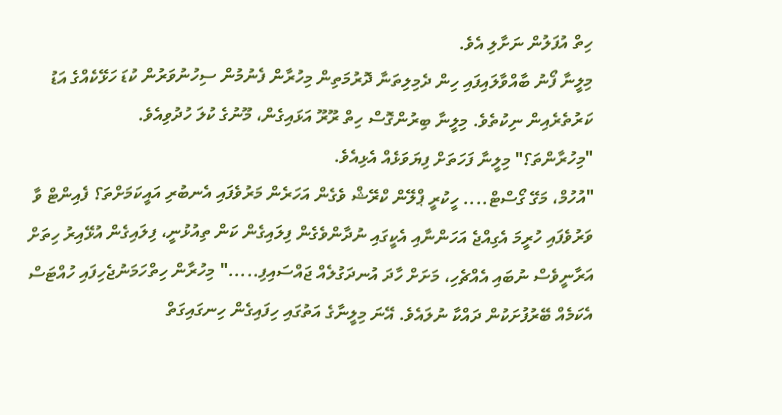ހިތް އުފަލުން ނަށާލި އެވެ.
މިލީނާ ފޯނު ބާއްވާލައިފައި ހިން ދެމިލިތަނާ ދޮރުމަތިން މިހުރާން ފެނުމުން ސިހުނުވަރުން ކުޑަ ހަޅޭކެއްގެ އަޑު ކަރުތެރެއިން ނިކުތެވެ. މިލީނާ ބިރުންގޮސް ހިތް ރޫރޫ އަޅައިގެން، މޫނުގެ ކުލަ ހުދުވިއެވެ.
"މިހުރާންތަ؟" މިލީނާ ފަހަތަށް ފިޔަވަޅެއް އެޅިއެވެ.
"އުހުމް، މަގޭ ގޯސްޓް.... ހީކުރީ ޕްލޭން ކްރޭޝް ވެގެން އަހަރެން މަރުވެފައި އެނބުރި އައީކަމަށްތަ؟ ފެއިންޓް ވާ ވަރުވެފައި ހުރީމަ އެގިއްޖެ އަހަންނާއި އެކީގައި ނުދާންވެގެން ފިލައިގެން ކަން ތިއުޅުނީ، ފިލައިގެން އުޅޭއިރު ހިތަށް އަރާނީވެސް ނުބައި އެއްޗެހި، މަށަށް ހާދަ އުނދަގުލެއް ޖައްސައިފި....." މިހުރާން ހިތްހަމަނުޖެހިފައި ހުއްޓަސް އެކަމެއް ބޭރުފުށަކުން ދައްކާ ނުލައެވެ. އޭނަ މިލީނާގެ އަތުގައި ހިފައިގެން ހިނގައިގަތް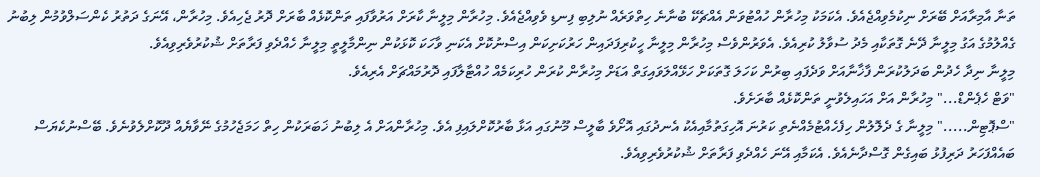ތަނާ އާމިރާއަށް ބޭރަށް ނިކުމެވިއްޖެއެވެ. އެކަމަކު މިހުރާން ހުއްޓުވަން އެއްޗެކޭ ބުނާނެ ހިތްވަރެއް ނުލިބި ފިނޑި ވެވިއްޖެއެވެ. މިހުރާން މިލީނާ ކާރަށް އަރުވާފައި ތަންކޮޅެއް ބާރަށް ދޮރު ޖެހިއެވެ. މިހުރާން، އޭނަގެ ދަތުރު ކެންސަލްވުމުން ލިބުނު ގެއްލުމުގެ އަގު މިލީނާ ދޭނެ ގޮތަކާއި މެދު ސުވާލު ކުރިއެވެ. އެވަރުންވެސް މިހުރާން މިލީނާ ހީކުރިފަދައިން ހަރުކަށިކަން އިސްނުކޮށް އެކަނި ވާހަކަ ކޮޅަކުން ނިންމާލީތީ މިލީނާ ހެއްދެވި ފަރާތަށް ޝުކުރުވެރިވިއެވެ.
މިލީނާ ނިދާ ހެދުން ބަދަލުކުރަން ފާޚާނާއަށް ވަދެފައި ބިރުން ކަހަލަ ގޮތަކަށް ހަޅޭއްލަވައިގަތް އަޑަށް މިހުރާން ކުރަން ހުރިކަމެއް ހުއްޓާލާފައި ދޮރުމައްޗަށް އެރިއެވެ.
"ވަޓް ހެޕެންޑް..." މިހުރާން އަށް އަހައިލެވުނީ ތަންކޮޅެއް ބާރަށެވެ.
"ސްޕޮޓިން....." މިލީނާ ގެ ދެލޮލުން ހިފެހެއްޓުމެއްނެތި ކަރުނަ އޮހިގަތުމާއިއެކު އެނދުގައި އޮށޯވެ ބާލީސް މޫނުގައި އަޅާ ބާރުކޮށްލައިފި އެވެ. މިހުރާންއަށް އެ ލިބުނު ޚަބަރަކުން ހިތް ހަމަޖެހުމުގެ ނޭވާޔެއް ދޫކޮށްލެވުނެވެ. ބޭސްނުކެޔަސް ބައެއްފަހަރު ދަރިފުޅު ބައިގެން ގޮސްދާނެއެވެ. އެކަމާއި އޭނަ ހެއްދެވި ފަރާތަށް ޝުކުރުވެރިވިއެވެ.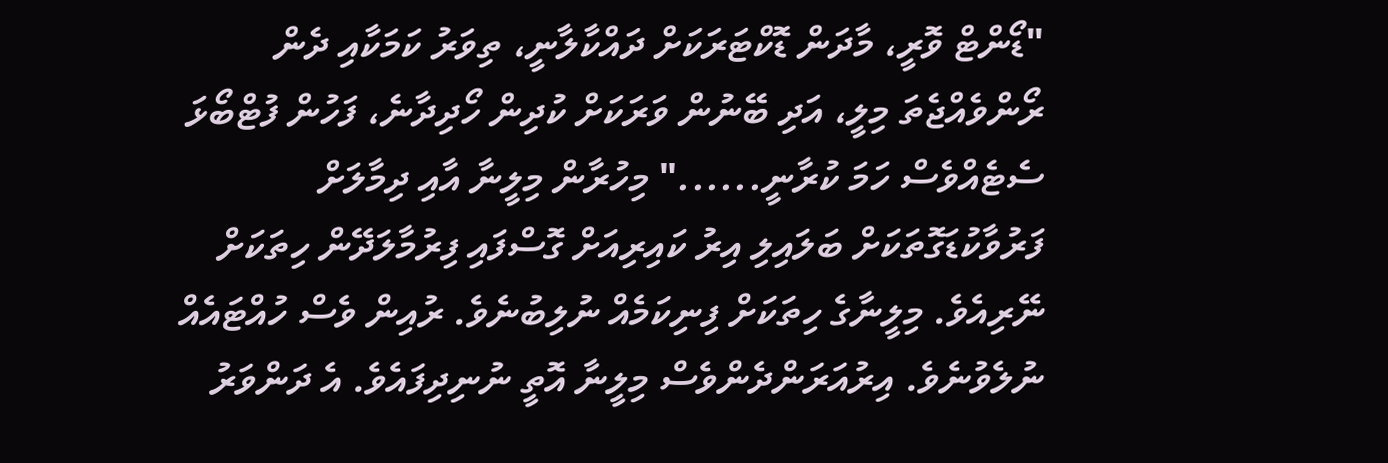"ޑޯންޓް ވޮރީ، މާދަން ޑޮކްޓަރަކަށް ދައްކާލާނީ، ތިވަރު ކަމަކާއި ދެން ރޯންވެއްޖެތަ މިލީ، އަދި ބޭނުން ވަރަކަށް ކުދިން ހޯދިދާނެ، ފަހުން ފުޓްބޯޅަ ސެޓެއްވެސް ހަމަ ކުރާނީ......" މިހުރާން މިލީނާ އާއި ދިމާލަށް ފަރުވާކުޑަގޮތަކަށް ބަލައިލި އިރު ކައިރިއަށް ގޮސްފައި ފިރުމާލަދޭން ހިތަކަށް ނޭރިއެވެ. މިލީނާގެ ހިތަކަށް ފިނިކަމެއް ނުލިބުނެވެ. ރުއިން ވެސް ހުއްޓައެއް ނުލެވުނެވެ. އިރުއަރަންދެންވެސް މިލީނާ އޮތީ ނުނިދިފައެވެ. އެ ދަންވަރު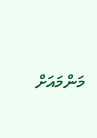މަންމައަށް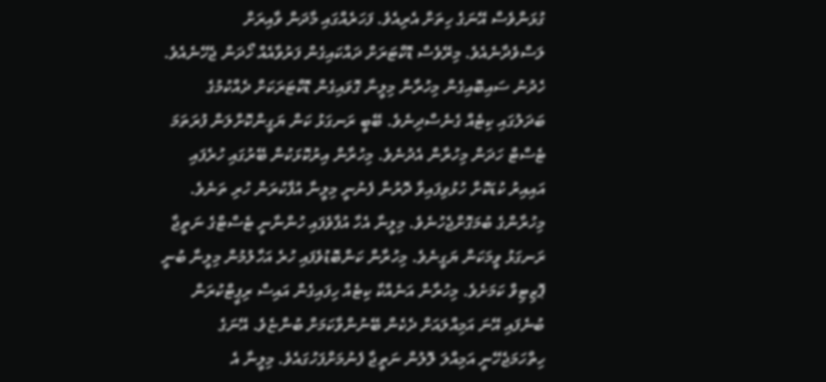ގުޅަންވެސް އޭނަގެ ހިތަށް އެރިއެވެ. ފަހަރެއްގައި މާދަން ވާއިރަށް ލަސްވެދާނެއެވެ. މިރޭވެސް ޑޮކްޓަރަށް ދައްކައިގެން ފަރުވާއެއް ހޯދަން ޖެހޭނެއެވެ.
ހެދުނު ސައިބޮއިގެން މިހުރާން މިލީނާ ގޮވައިގެން ޑޮކްޓަރަކަށް ދެއްކުމުގެ ބަދަލުގައި ކިޓެއް ގެނެސްދިނެވެ. ބޭބީ ރަނގަޅު ކަން ޔަގީންކޮށްލަން ފުރަތަމަ ޓެސްޓް ހަދަން މިހުރާން އެދުނެވެ. މިހުރާން އިރުކޮޅަކުން ބޭރުގައި ހުރެފައި އައިއިރު ކުޑަކޮށް ހުޅުވިފައިވާ ދޮރުން ފެނުނީ މިލީނާ އުފާކުރަން ހުރި ތަނެވެ. މިހުރާންގެ ބުމަގޮށްޖެހުނެވެ. މިލީނާ އެހާ އުފާވެފައި ހުންނާނީ ޓެސްޓްގެ ނަތީޖާ ރަނގަޅު ވީމަކަން ޔަގީނެވެ. މިހުރާން ކަންބޮޑުވެފައި ހުރެ އަހާލުމުން މިލީނާ ބުނީ ޕޮޒިޓިވް ކަމަށެވެ. މިހުރާން އަނެއްކާ ކިޓެއް ހިފައިގެން އައިސް ރިޕީޓްކުރަން ބުނެފައި އޭނަ އަމިއްލައަށް ދެކެން ބޭނުންވާކަމަށް ބުންޏެވެ. އޭނަގެ ހިތްހަމަޖެހޭނީ އަމިއްލަ ލޮލުން ނަތީޖާ ފެނުމަށްފަހުގައެވެ. މިލީނާ އެ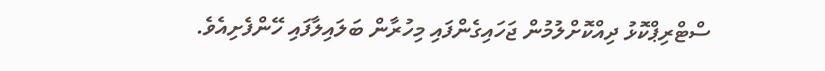ސްޓްރިޕްކޮޅު ދިއްކޮށްލުމުން ޖަހައިގެންފައި މިހުރާން ބަލައިލާފައި ހޭންފެށިއެވެ.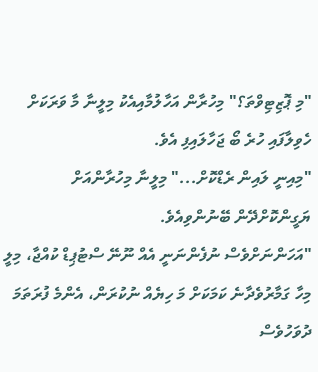"މި ޕޮޒިޓިވްތަ؟" މިހުރާން އަހާލުމާއިއެކު މިލީނާ މާ ވަރަކަށް ހެވިލާފައި ހުރެ ބޯ ޖަހާލައިފި އެވެ.
"މިއިނީ ލައިން ރެޑްކޮށް..." މިލީނާ މިހުރާންއަށް ޔަގީންކޮށްދޭން ބޭނުންވިއެވެ.
"އަހަންނަށްވެސް ނުފެންނަނީ އެއް ނޫނޭ ސްޓުޕިޑް ކުއްޖާ، މިލީ މިހާ ގަމާރުވެދާނެ ކަމަކަށް މަ ހިޔެއް ނުކުރަން، އެންމެ ފުރަތަމަ ދުވަހުވެސް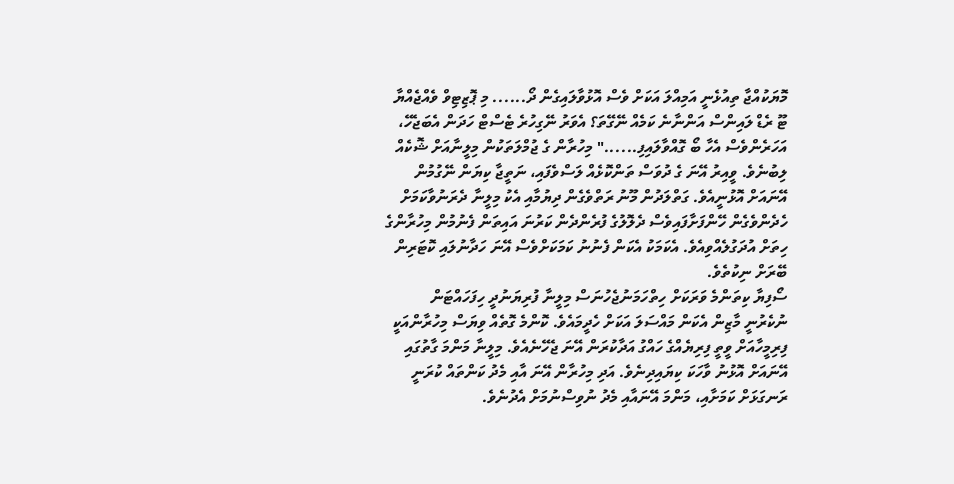މޮޔަކުއްޖާ ތިއުޅެނީ އަމިއްލަ އަކަށް ވެސް އޮޅުވާލައިގެން ދޯ...... މި ޕޮޒިޓިވް ވެއްޖެއްޔާ ޓޫ ރެޑް ލައިންސް އަންނާނެ ކަމެއް ނޭގޭތަ؟ އެވަރު ނޭގިހުރެ ޓެސްޓް ހަދަން އެބަޖެހޭ، އަހަރެންވެސް އެހާ ބޯ ގޮއްވާލައިފި......" މިހުރާން ގެ ޖުމްލަތަކުން މިލީނާއަށް ޝޮކެއް ލިބުނެވެ. ވީއިރު އޭނަ ގެ ދުވަސް ތަންކޮޅެއް ލަސްވެފައި، ނަތީޖާ ކިޔަން ނޭގުމުން އޭނައަށް އޮޅުނީއެވެ. ގަތްލަދުން މޫނު ރަތްވެގެން ދިޔުމާއި އެކު މިލީނާ ދެރަނުވާކަމަށް ހެދެންވެގެން ހޭންފަށާފައިވެސް ދެލޮލުގެ ފުރެންދެން ކަރުނަ އައިތަން ފެނުމުން މިހުރާންގެ ހިތަށް އުދަގުލެއްވިއެވެ. އެކަމަކު އެކަން ފެނުނު ކަމަކަށްވެސް އޭނަ ހަދާނުލައި ކޮޓަރިން ބޭރަށް ނިކުތެވެ.
ސޯފިޔާ ކިތަންމެ ވަރަކަށް ހިތްހަމަނުޖެހުނަސް މިލީނާ ފުރިޔަނުދީ ހިފަހައްޓަން ނުކެރުނީ މާޒިން އެކަން މައްސަލަ އަކަށް ހެދީމައެވެ. ކޮންމެ ގޮތެއް ވިޔަސް މިހުރާންއަކީ ފިރިމީހާއަށް ވީތީ ފިރިޔެއްގެ ހައްގު އަދާކުރަން އޭނަ ޖެހޭނެއެވެ. މިލީނާ މަންމަ ގާތުގައި އޭނައަށް އޮޅުނު ވާހަކަ ކިޔައިދިނެވެ. އަދި މިހުރާން އޭނަ އާއި މެދު ކަންތައް ކުރަނީ ރަނގަޅަށް ކަމަށާއި، މަންމަ އޭނައާއި މެދު ނުވިސްނުމަށް އެދުނެވެ.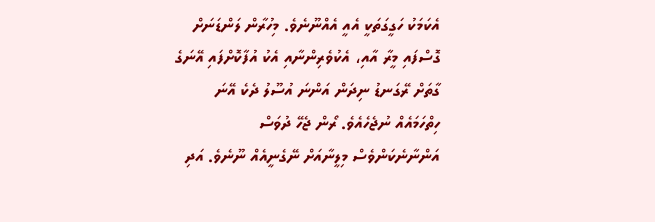އެކަމަކު ހަގީގަތަކީ އެއީ އެއްނޫނެވެ. މިހުރާން ލަންޑަނަށް ގޮސްފައި މީރާ އާއި، އެކުވެރިންނާއި އެކު އުފާކޮށްފައި އޭނަގެ ގާތަށް ރޭގަނޑު ނިދަން އަންނަ އުސޫލު ދެކެ އޭނަ ހިތްހަމައެއް ނުޖެހެއެވެ. ރޯން ޖެހޭ ދުވަސް އަންނާނެކަންވެސް މިލީނާއަށް ނޭގެނީއެއް ނޫނެވެ. އަދި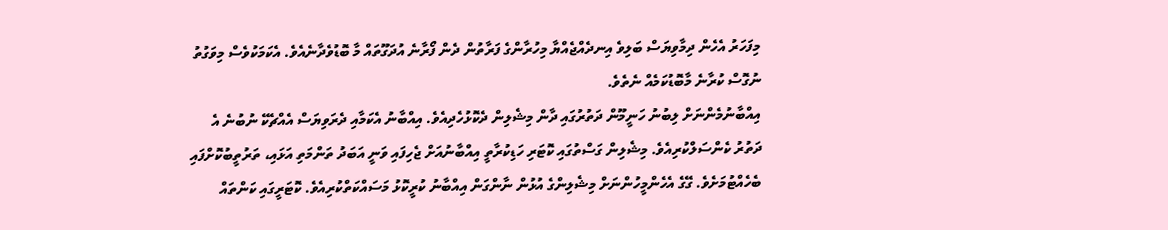މިފަހަރު އެހެން ދިމާވިޔަސް ބަލިވެ އިނދެއްޖެއްޔާ މިހުރާންގެ ފަރާތުން ދެން ފޯރާނެ އުދަގޫތައް މާ ބޮޑުވެދާނެއެވެ. އެކަމަކުވެސް މިވަގުތު ނުގޮސް ކުރާނެ މާބޮޑުކަމެއް ނެތެވެ.
އިއްބާނުމެންނަށް ލިބުނު ހަނީމޫން ދަތުރުގައި ދާން މިޝެލިން ދެކޮޅުހެދިއެވެ. އިއްބާނު އެކަމާއި ދެރަވިޔަސް އެއްޗެކޭ ނުބުނެ އެ ދަތުރު ކެންސަލްކުރިއެވެ. މިޝެލިން ގަސްތުގައި ކޮޓަރި ހަޑިކުރާތީ އިއްބާނުއަށް ޖެހިފައި ވަނީ އަބަދު ތަންމަތި އަޅައި، ތަރުތީބުކޮށްފައި ބެހެއްޓުމަށެވެ. ގޭގެ އެހެންމީހުންނަށް މިޝެލިންގެ އުޅުން ނާންގަން އިއްބާނު ކުރީކޮޅު މަސައްކަތްކުރިއެވެ. ކޮޓަރީގައި ކަންތައް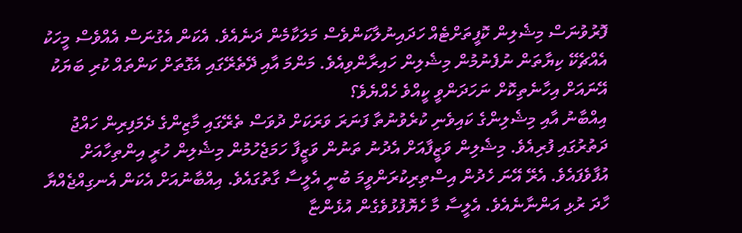ފޮރުވުނަސް މިޝެލިން ކޮފީތަށްޓެއް ހަދައިނުލާކަންވެސް މަލަކާމެން ދަނެއެވެ. އެކަން އެގުނަސް އެއްވެސް މީހަކު އެއްޗެކޭ ކިޔާތަން ނުފެނުމުން މިޝެލިން ހައިރާންވިއެވެ. މަންމަ އާއި ދޭތެރޭގައި އެގޮތަށް ކަންތައް ކުރި ބަޔަކު އޭނައަށް އިހާނެތިކޮށް ނަހަދަންވީ ކީއްވެ ހެއްޔެވެ؟
އިއްބާނު އާއި މިޝެލިންގެ ކައިވެނި ކުރެވުނުތާ ފަނަރަ ވަރަކަށް ދުވަސް ތެރޭގައި މާޒިންގެ ދެމަފިރިން ހައްޖު ދަތުރުގައި ފުރިއެވެ. މިޝެލިން ވަޒީފާއަށް އެދުނު ތަނުން ވަޒީފާ ހަމަޖެހުމުން މިޝެލިން ހުރީ އިންތިހާއަށް އުފާވެފައެވެ. އެރޭ އޭނަ ހެދުން އިސްތިރިކުރަންވީމަ ބުނީ އެލީސާ ގާތުގައެވެ. އިއްބާނުއަށް އެކަން އެނގިއްޖެއްޔާ ހާދަ ރުޅި އަންނާނެއެވެ. އެލީސާ މާ ހެޔޮފުޅުވެގެން އުޅެންޏާ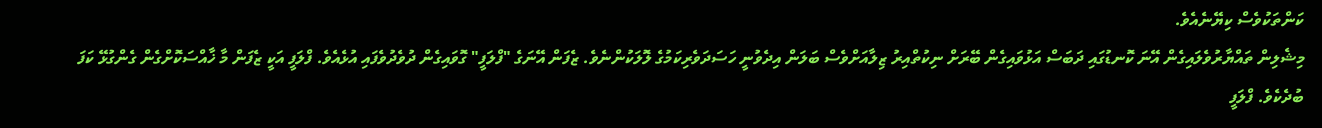ކަންތަކުވެސް ކިޔޭނެއެވެ.
މިޝެލިން ތައްޔާރުވެލައިގެން އޭނަ ކޮނޑުގައި ދަބަސް އަޅުވައިގެން ބޭރަށް ނިކުތްއިރު ޒިލާއަށްވެސް ބަލަން އިދެވުނީ ހަސަދަވެރިކަމުގެ ލޮލަކުންނެވެ. ޒެފަން އޭނަގެ "ފްލަފީ" ގޮވައިގެން ދުވެދުވެފައި އުޅެއެވެ. ފްލަފީ އަކީ ޒެފަން މާ ޚާއްސަކޮށްގެން ގެންގުޅޭ ކަފަ ބުދެކެވެ. ފްލަފީ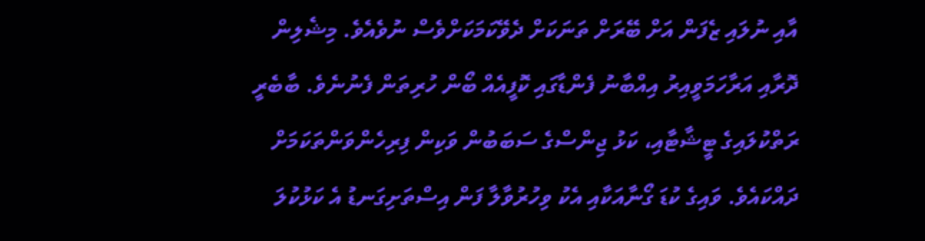އާއި ނުލައި ޒެފަން އަށް ބޭރަށް ތަނަކަށް ދެވޭކަމަކަށްވެސް ނުވެއެވެ. މިޝެލިން ދޮރާއި އަރާހަމަވީއިރު އިއްބާނު ފެންޑާގައި ކޮފީއެއް ބޯން ހުރިތަން ފެނުނެވެ. ބާބެރީ ރަތްކުލައިގެ ޓީޝާޓާއި، ކަޅު ޖިންސްގެ ސަބަބުން ވަކިން ފިރިހެންވަންތަކަމަށް ދައްކައެވެ. ވައިގެ ކުޑަ ގޯނާއަކާއި އެކު ވިހުރުވާލާ ފަން އިސްތަށިގަނޑު އެ ކަޅުކުލަ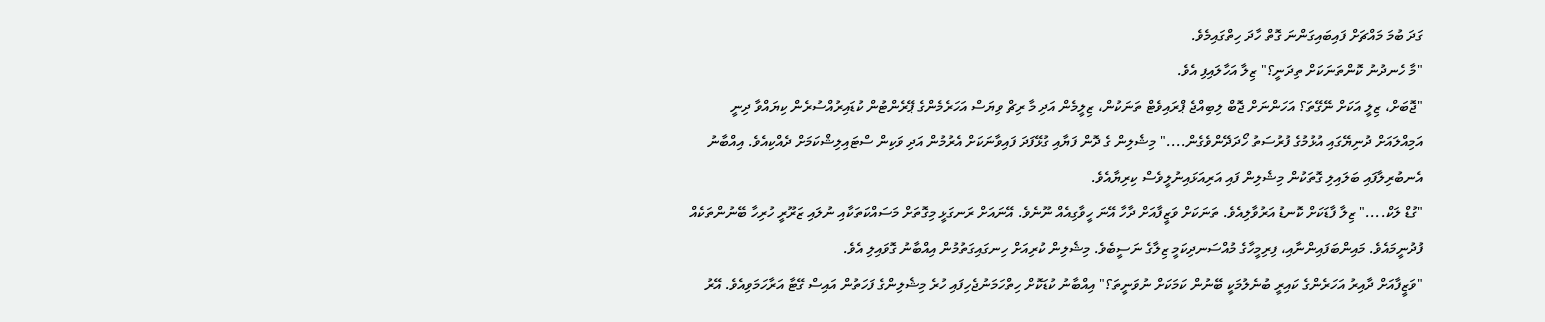ގަދަ ބުމަ މައްޗަށް ފައިބައިގަންނަ ގޮތް ހާދަ ހިތްގައިމެވެ.
"މާ ހެނދުނު ކޮންތަނަކަށް ތިދަނީ؟" ޒިލާ އަހާލައިފި އެވެ.
"ޖޮބަށް، ޒިލީ އަކަށް ނޭގޭތަ؟ އަހަންނަށް ޖޮބް ލިބިއްޖެ ޕްރައިވެޓް ތަނަކުން، ޒިލީމެން އަދި މާ ރިޗް ވިޔަސް އަހަރެމެންގެ ޕޭރެންޓުން ކުޑައިރުއްސުރެން ކިޔައްވާ ދިނީ އަމިއްލައަށް ދުނިޔޭގައި އުޅުމުގެ ފުރުސަތު ހޯދަދޭންވެގެން...." މިޝެލިން ގެ ދޮން ފަޔާއި ގުޅޭފަދަ ފައިވާނަކަށް އެރުމުން އަދި ވަކިން ސްޓައިލިޝްކަމަށް ދެއްކިއެވެ. އިއްބާނު އެނބުރިލާފައި ބަލައިލި ގޮތަކުން މިޝެލިން ފައި އަރިއަޅައިނުލީވެސް ކިރިޔާއެވެ.
"ގުޑް ލަކް...." ޒިލާ ފާޑަކަށް ކޮނޑު އަރުވާލިއެވެ. ތަނަކަށް ވަޒީފާއަށް ދާހާ އޭނަ ހީވާގިއެއް ނޫނެވެ. އޭނައަށް ރަނގަޅީ މިގޮތަށް މަސައްކަތަކާއި ނުލައި ޒަރޫރީ ހުރިހާ ބޭނުންތަކެއް ފުދުނީމައެވެ. މައިންބަފައިންނާއި، ފިރިމީހާގެ މުއްސަނދިކަމީ ޒިލާގެ ނަސީބެވެ. މިޝެލިން ކުރިއަށް ހިނގައިގަތުމުން އިއްބާނު ގޮވައިލި އެވެ.
"ވަޒީފާއަށް ދާއިރު އަހަރެންގެ ކައިރީ ބުނެލުމަކީ ބޭނުން ކަމަކަށް ނުވަނީތަ؟" އިއްބާނު ކުޑަކޮށް ހިތްހަމަނުޖެހިފައި ހުރެ މިޝެލިންގެ ފަހަތުން އައިސް ގޭޓާ އަރާހަމަވިއެވެ. އޭރު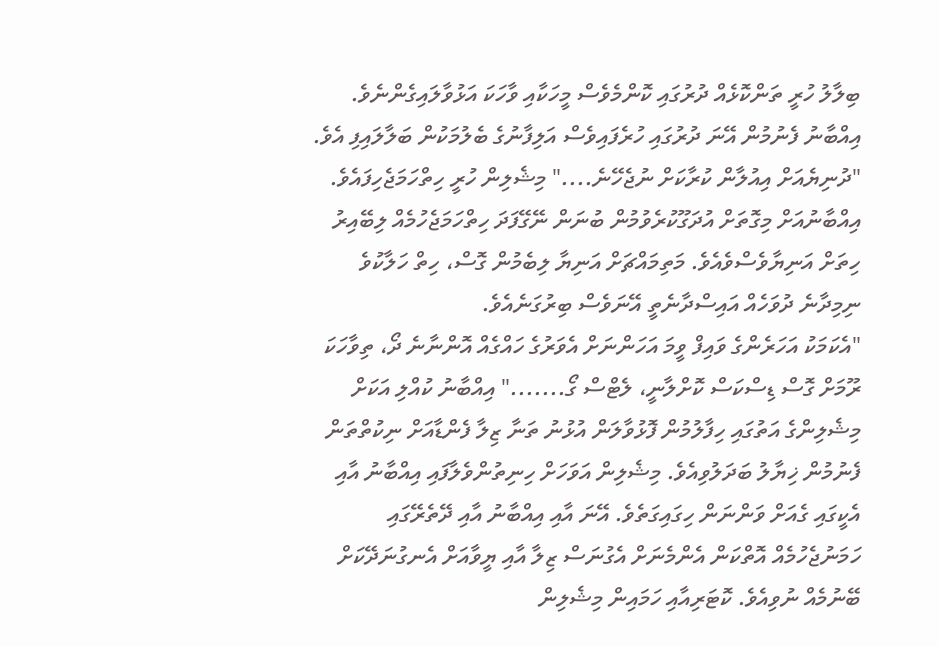ބިލާލު ހުރީ ތަންކޮޅެއް ދުރުގައި ކޮންމެވެސް މީހަކާއި ވާހަކަ އަޅުވާލައިގެންނެވެ. އިއްބާނު ފެނުމުން އޭނަ ދުރުގައި ހުރެފައިވެސް އަލިފާނުގެ ބެލުމަކުން ބަލާލައިފި އެވެ.
"ދުނިޔެއަށް އިއުލާން ކުރާކަށް ނުޖެހޭނެ...." މިޝެލިން ހުރީ ހިތްހަމަޖެހިފައެވެ. އިއްބާނުއަށް މިގޮތަށް އުދަގޫކުރެވުމުން ބުނަން ނޭގޭފަދަ ހިތްހަމަޖެހުމެއް ލިބޭއިރު ހިތަށް އަނިޔާވެސްވެއެވެ. މަތިމައްޗަށް އަނިޔާ ލިބެމުން ގޮސް، ހިތް ހަލާކުވެ ނިމިދާނެ ދުވަހެއް އައިސްދާނެތީ އޭނަވެސް ބިރުގަނެއެވެ.
"އެކަމަކު އަހަރެންގެ ވައިފް ވީމަ އަހަންނަށް އެވަރުގެ ހައްގެއް އޮންނާނެ ދޯ، ތިވާހަކަ ރޫމަށް ގޮސް ޑިސްކަސް ކޮށްލާނީ، ލެޓްސް ގޯ......." އިއްބާނު ކުއްލި އަކަށް މިޝެލިންގެ އަތުގައި ހިފާލުމުން ފޮޅުވާލަން އުޅުނު ތަނާ ޒިލާ ފެންޑާއަށް ނިކުތްތަން ފެނުމުން ޚިޔާލު ބަދަލުވިއެވެ. މިޝެލިން އަވަހަށް ހިނިތުންވެލާފައި އިއްބާނު އާއި އެކީގައި ގެއަށް ވަންނަން ހިގައިގަތެވެ. އޭނަ އާއި އިއްބާނު އާއި ދޭތެރޭގައި ހަމަނުޖެހުމެއް އޮތްކަން އެންމެނަށް އެގުނަސް ޒިލާ އާއި ޔީވާއަށް އެނގުނަދޭކަށް ބޭނުމެއް ނުވިއެވެ. ކޮޓަރިއާއި ހަމައިން މިޝެލިން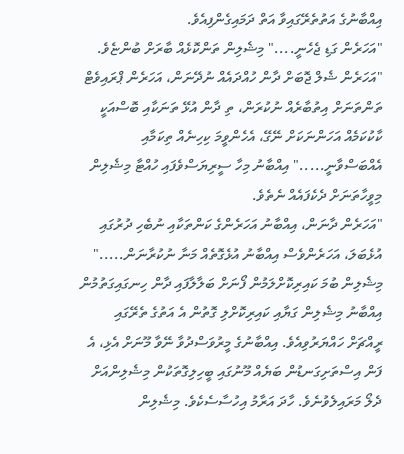އިއްބާނުގެ އަތުތެރޭގައިވާ އަތް ދަމައިގެންފިއެވެ.
"އަހަރެން ގަޑި ޖެހެނީ...." މިޝެލިން ތަންކޮޅެއް ބާރަށް ބުންޏެވެ.
"އަހަރެން ޝެލް ޖޮބަށް ދާން ހުއްދައެއް ނުދޭނަން، އަހަރެން ޕްރައިވެޓް ތަންތަނަށް އިތުބާރެއް ނުކުރަން، ތި ދާން އުޅޭ ތަނަކާއި ބޮސްއަކީ ކާކުކަމެއް އަހަންނަކަށް ނޭގޭ، އެހެންވީމަ ކިހިނެއް ތިކަމާއި އެއްބަސްވާނީ....." އިއްބާނު މިހާ ސީރިޔަސްވެފައި ހުއްޓާ މިޝެލިން މިވީހާތަނަށް ދެކެފައެއް ނެތެވެ.
"އަހަރެން ދާނަން، އިއްބާނު އަހަރެންގެ ކަންތަކާއި ނުބެހި ދުރުގައި އުޅެބަލަ، އަހަރެންވެސް އިއްބާނު އުޅެގޮތެއް މަނާ ނުކުރާނަން....." މިޝެލިން ބުމަ ކައިރިކޮށްލަމުން ފޯނަށް ބަލާލާފައި ދާން ހިނގައިގަތުމުން އިއްބާނު މިޝެލިން ގަޔާއި ކައިރިކޮށްލި ގޮތުން އެ އަތުގެ ތެރޭގައި ރީއްޗަށް ހައްޔަރުވިއެވެ. އިއްބާނުގެ މީރުވަސްދުވާ ނޭވާ މޫނަށް އެޅި، އެ ފަން އިސްތަށިގަނޑުން ބަޔެއް މޫނުގައި ބީހިލިގޮތަކުން މިޝެލިންއަށް ދެލޯ މަރައިލެވުނެވެ. ހާދަ އަރާމު އިހުސާސެކެވެ. މިޝެލިން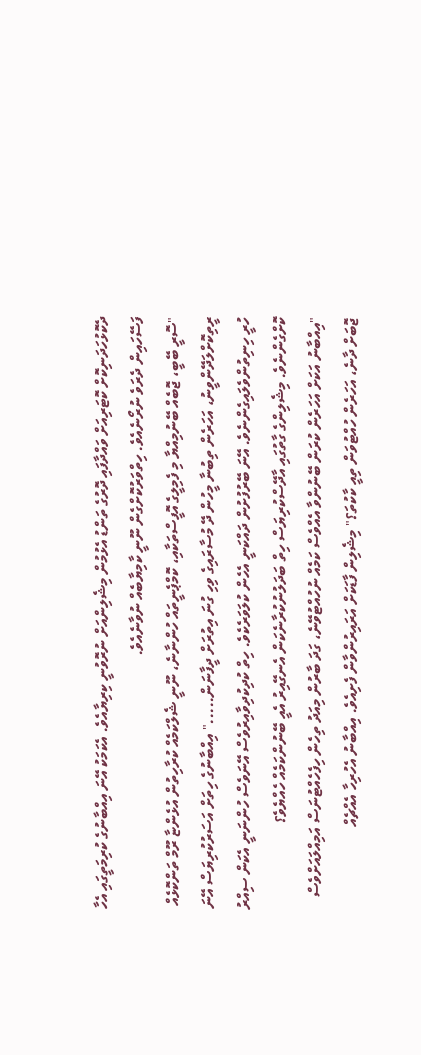ދެކޮޅުހަދަނިކޮށް ކޮޓަރިއަށް ވައްދާފައި ދޮރުގެ ތަންޑު އެޅުމުން މިޝެލިންއަށް ނުރޮވުނީ ކިރިޔާއެވެ. އެކަމަކު އޭނަ އިއްބާނުގެ ކުރިމަތީގައި އެހާ ފަސޭހައިން ދެރަވެ ނުރޯނެއެވެ. ހިތްވަރުކޮށްގެން ނޫނީ ކާމިޔާބެއް ނުވާނެއެވެ.
"ސޮރީ ބޭބީ، ޖޮބެއް ބޭނުމިއްޔާ މި ފެމިލީގެ އޮފީސްތަކާއި، ކޮމްޕެނީތައް ހުންނާނެ، ނޫނީ ޝެލްކަމެއް ކުރާހިތުން އުޅެންޏާ ރޫމް ތަންކޮޅެއް ރީތިކޮށްލަދޭންވީނު، އަހަރެން ތިބުނާ މީހުން ދޭ މުސާރައިގެ ވިހި ގުނަ އިތުރަށް ދީފާނަން....." އިއްބާނުގެ ހިތަށް އަސަރުކުރިޔަސް އޭނަ ހުރީ ހިނިތުންވެލައިގެންނެވެ. އޭނަ ބޭރުފުށުން ދައްކަނީ އެހެން ކުލަވަރެކެވެ. ހިތް ކުދިކުދިވާއިރުވެސް އޭނަވެސް ހުންނަނީ އެކަން ސިއްރު ކޮށްގެންނެވެ. މިޝެލިންގެ ގާތުގައި އާދޭސްކުރިޔަސް ހިތް ބަދަލުނުކުރާނެކަން އެނގޭއިރު އެއީ ބޭނުންކަމެއް ހެއްޔެވެ؟
"އިއްބާނު އަކަށް އަހަރެން ކުރަން ބޭނުންވާ އެއްވެސް ކަމެއް ނުހުއްޓުވޭނެ، ގަދަ ބާރުން މިއަދު ތިހެން ހިފެހެއްޓުނަސް އަމިއްލައަށްވެސް ޖޮބަށް ދާނެ، އަހަރެން ހުއްޓުވަން ތިއީ ކާކުތަ؟" މިޝެލިން ފާޑަކަށް އަރައިރުންވާން ފެށިއެވެ. އިއްބާނު އެހުރިހާ އެއްޗެއް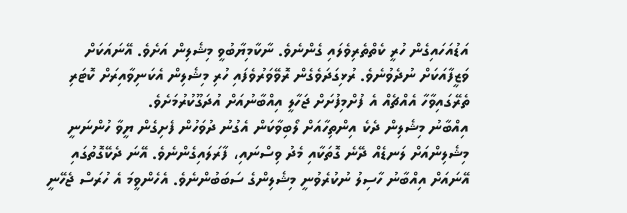އަޑުއަހައިގެން ހުރީ ކެތްތެރިވެލައި ގެންނެވެ. ނާކާމިޔާބުވީ މިޝެލިން އަށެވެ. އޭނައަކަށް ވަޒީފާއަކަށް ނުދެވުނެވެ. ރުޅިގަދަވެގެން ރޮވޭވަރުވެފައި ހުރި މިޝެލިން އެކަނިވާއިރަށް ކޮޓަރި ތެރޭގައިވާހާ އެއްޗެއް އެ ފުށްމިފުށަށް ޖަހާލީ އިއްބާނުއަށް އުދަގޫކުރުމަށެވެ.
އިއްބާނު މިޝެލިން ދެކެ އިންތިހާއަށް ލޯބިވާކަން އެގުނު ދުވަހުން ފެށިގެން ޔީވާ ހުންނަނީ މިޝެލިންއަށް ލަނޑެއް ދޭނެ ގޮތަކާއި މެދު ވިސްނައި، ފާރަލައިގެންނެވެ. އޭނަ ދެކޭގޮތުގައި އޭނައަށް އިއްބާނު ހާސިލު ނުކުރެވުނީ މިޝެލިންގެ ސަބަބުންނެވެ. އެހެންވީމަ އެ ހުރަސް ޖެހޭނީ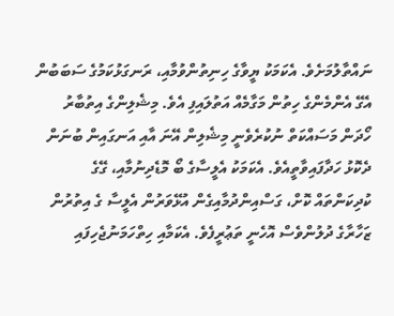ނައްތާލުމަށެވެ. އެކަމަކު ޔީވާގެ ހިނިތުންވުމާއި، ރަނގަޅުކަމުގެ ސަބަބުން އެގޭ އެންމެންގެ ހިތުން މަގާމެއް އަތުލައިފި އެވެ. މިޝެލިންގެ އިތުބާރު ހޯދަން މަސައްކަތް ނުކުރެވެނީ މިޝެލިން އޭނަ އާއި އަނގައިން ބުނަން ދެކޮޅު ހަދާފައިވާތީއެވެ. އެކަމަކު އެލީސާގެ ބޯ މޮޑެދިނުމާއި، ގޭގެ ކުދިކަންތައް ކޮށް، ގަސްއިންދުމާއިގެން އުޅޭވަރުން އެލީސާ ގެ އިތުރުން ޒަހާރާގެ ދުލުންވެސް އޮހެނީ ތަޢުރީފެވެ. އެކަމާއި ހިތްހަމަނުޖެހިފައި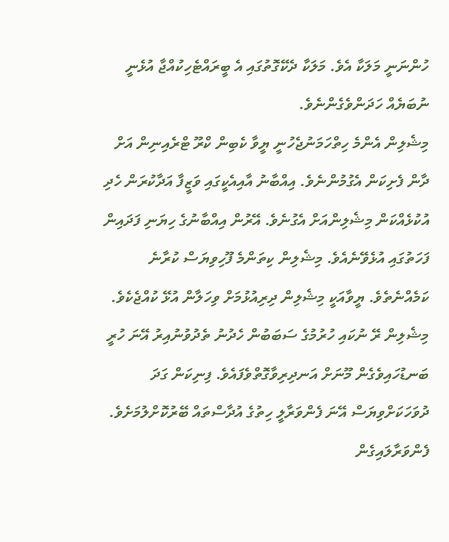ހުންނަނީ މަލަކާ އެވެ. މަލަކާ ދެކޭގޮތުގައި އެ ބީރައްޓެހިކުއްޖާ އުޅެނީ ނުބަޔެއް ހަދަންވެގެންނެވެ.
މިޝެލިން އެންމެ ހިތްހަމަނުޖެހުނީ ޔީވާ ކެބިން ކްރޫ ޓްރެއިނިން އަށް ދާން ފެށިކަން އެގުމުންނެވެ. އިއްބާނު އާއިއެކީގައި ވަޒީފާ އަދާކުރަން ހެދި އުކުޅެއްކަން މިޝެލިންއަށް އެގުނެވެ. އޭރުން އިއްބާނުގެ ހިޔަނި ފަދައިން ފަހަތުގައި އުޅެވޭނެއެވެ. މިޝެލިން ކިތަންމެ ފޫހިވިޔަސް ކުރާނެ ކަމެއްނެތެވެ. ޔީވާއަކީ މިޝެލިން ދިރިއުޅުމަށް ވިހަލާން އުޅޭ ކުއްޖެކެވެ.
މިޝެލިން ރޭ ނުކައި ހުރުމުގެ ސަބަބުން ހެދުނު ތެދުވުނުއިރު އޭނަ ހުރީ ބަނޑުހައިވެގެން މޫނަށް އަނދިރިވާގޮތްވެފައެވެ. ފިނިކަން ގަދަ ދުވަހަކަށްވިޔަސް އޭނަ ފެންވަރާލީ ހިތުގެ އުދާސްތައް ބޭރުކޮށްލުމަށެވެ. ފެންވަރާލައިގެން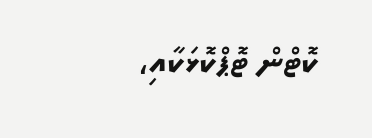ކޮޓްން ޓޮޕްކޮޅަކާއި،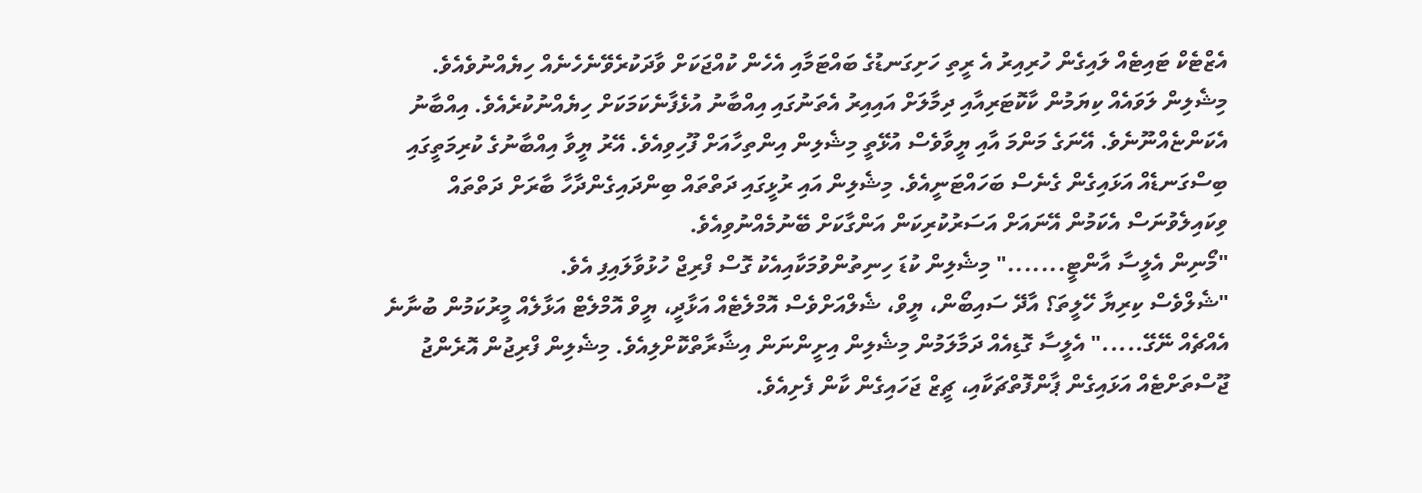އެޒްޓެކް ޓައިޓެއް ލައިގެން ހުރިއިރު އެ ރީތި ހަށިގަނޑުގެ ބައްޓަމާއި އެހެން ކުއްޖަކަށް ވާދަކުރެވޭނެހެނެއް ހިޔެއްނުވެއެވެ. މިޝެލިން ލަވައެއް ކިޔަމުން ކާކޮޓަރިއާއި ދިމާލަށް އައިއިރު އެތަނުގައި އިއްބާނު އުޅެފާނެކަމަކަށް ހިޔެއްނުކުރެއެވެ. އިއްބާނު އެކަންޏެއްނޫނެވެ. އޭނަގެ މަންމަ އާއި ޔީވާވެސް އުޅޭތީ މިޝެލިން އިންތިހާއަށް ފޫހިވިއެވެ. އޭރު ޔީވާ އިއްބާނުގެ ކުރިމަތީގައި ބިސްގަނޑެއް އަޅައިގެން ގެނެސް ބަހައްޓަނީއެވެ. މިޝެލިން އައި ރުޅީގައި ދަތްތައް ބިންދައިގެންދާހާ ބާރަށް ދަތްތައް ވިކައިލެވުނަސް އެކަމުން އޭނައަށް އަސަރުކުރިކަން އަންގާކަށް ބޭނުމެއްނުވިއެވެ.
"މޯނިން އެލީސާ އާންޓީ......." މިޝެލިން ކުޑަ ހިނިތުންވުމަކާއިއެކު ގޮސް ފްރިޖް ހުޅުވާލައިފި އެވެ.
"ޝެލްވެސް ކިރިޔާ ހޭލީތަ؟ އާދޭ ސައިބޯން، ޔީވް، ޝެލްއަށްވެސް އޮމްލެޓެއް އަޅާދީ، ޔީވް އޮމްލެޓް އަޅާލެއް މީރުކަމުން ބުނާނެ އެއްޗެއް ނޭގޭ....." އެލީސާ ގޮޑިއެއް ދަމާލަމުން މިޝެލިން އިށީންނަން އިޝާރާތްކޮށްލިއެވެ. މިޝެލިން ފްރިޖުން އޮރެންޖު ޖޫސްތަށްޓެއް އަޅައިގެން ޕާންފޮތްޗަކާއި، ޗީޒް ޖަހައިގެން ކާން ފެށިއެވެ.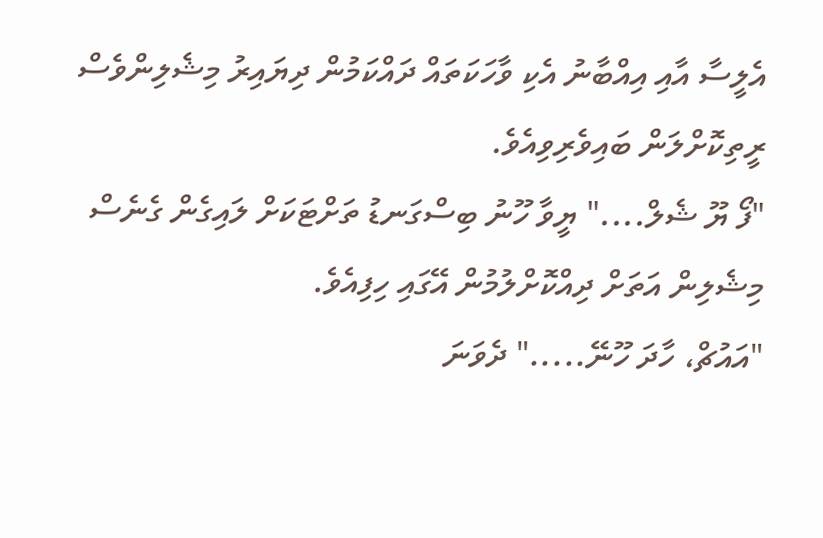އެލީސާ އާއި އިއްބާނު އެކި ވާހަކަތައް ދައްކަމުން ދިޔައިރު މިޝެލިންވެސް ރީތިކޮށްލަން ބައިވެރިވިއެވެ.
"ފޯ ޔޫ ޝެލް...." ޔީވާ ހޫނު ބިސްގަނޑު ތަށްޓަކަށް ލައިގެން ގެނެސް މިޝެލިން އަތަށް ދިއްކޮށްލުމުން އޭގައި ހިފިއެވެ.
"އައުޗް، ހާދަ ހޫނޭ....." ދެވަނަ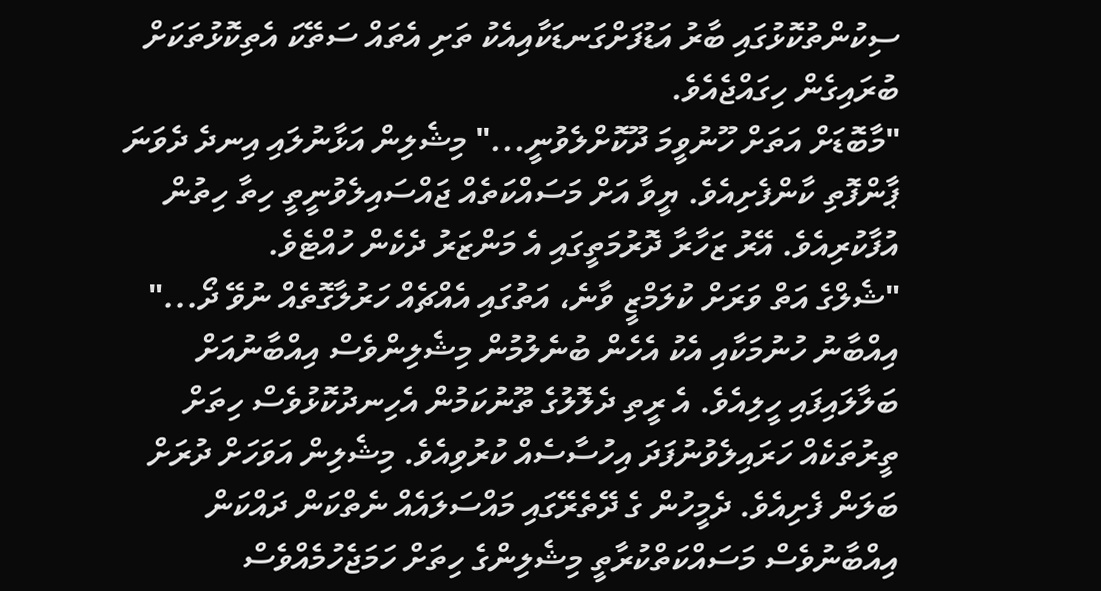ސިކުންތުކޮޅުގައި ބާރު އަޑުފަށްގަނޑަކާއިއެކު ތަށި އެތައް ސަތޭކަ އެތިކޮޅުތަކަށް ބުރައިގެން ހިގައްޖެއެވެ.
"މާބޮޑަށް އަތަށް ހޫނުވީމަ ދޫކޮށްލެވުނީ..." މިޝެލިން އަޅާނުލައި އިނދެ ދެވަނަ ޕާންފޮތި ކާންފެށިއެވެ. ޔީވާ އަށް މަސައްކަތެއް ޖައްސައިލެވުނީތީ ހިތާ ހިތުން އުފާކުރިއެވެ. އޭރު ޒަހާރާ ދޮރުމަތީގައި އެ މަންޒަރު ދެކެން ހުއްޓެވެ.
"ޝެލްގެ އަތް ވަރަށް ކުލަމްޒީ ވާނެ، އަތުގައި އެއްޗެއް ހަރުލާގޮތެއް ނުވޭ ދޯ..." އިއްބާނު ހުނުމަކާއި އެކު އެހެން ބުނެލުމުން މިޝެލިންވެސް އިއްބާނުއަށް ބަލާލައިފައި ހީލިއެވެ. އެ ރީތި ދެލޮލުގެ ތޫނުކަމުން އެހިނދުކޮޅުވެސް ހިތަށް ތީރުތަކެއް ހަރައިލެވުނުފަދަ އިހުސާސެއް ކުރުވިއެވެ. މިޝެލިން އަވަހަށް ދުރަށް ބަލަން ފެށިއެވެ. ދެމީހުން ގެ ދޭތެރޭގައި މައްސަލައެއް ނެތްކަން ދައްކަން އިއްބާނުވެސް މަސައްކަތްކުރާތީ މިޝެލިންގެ ހިތަށް ހަމަޖެހުމެއްވެސް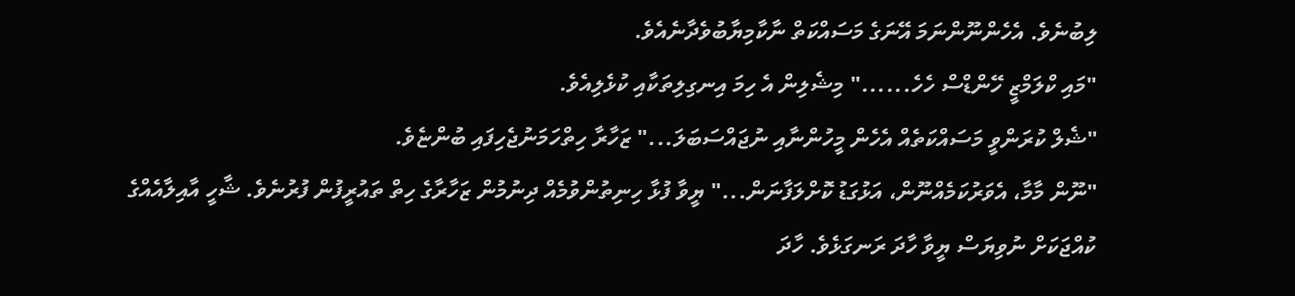ލިބުނެވެ. އެހެންނޫންނަމަ އޭނަގެ މަސައްކަތް ނާކާމިޔާބުވެދާނެއެވެ.
"މައި ކްލަމްޒީ ހޭންޑްސް ހެހެ......" މިޝެލިން އެ ހިމަ އިނގިލިތަކާއި ކުޅެލިއެވެ.
"ޝެލް ކުރަންވީ މަސައްކަތެއް އެހެން މީހުންނާއި ނުޖައްސަބަލަ..." ޒަހާރާ ހިތްހަމަނުޖެހިފައި ބުންޏެވެ.
"ނޫން މާމާ، އެވަރުކަމެއްނޫން، އަޅުގަޑު ކޮށްލަފާނަން..." ޔީވާ ފުޅާ ހިނިތުންވުމެއް ދިނުމުން ޒަހާރާގެ ހިތް ތައުރީފުން ފުރުނެވެ. ޝާހީ އާއިލާއެއްގެ ކުއްޖަކަށް ނުވިޔަސް ޔީވާ ހާދަ ރަނގަޅެވެ. ހާދަ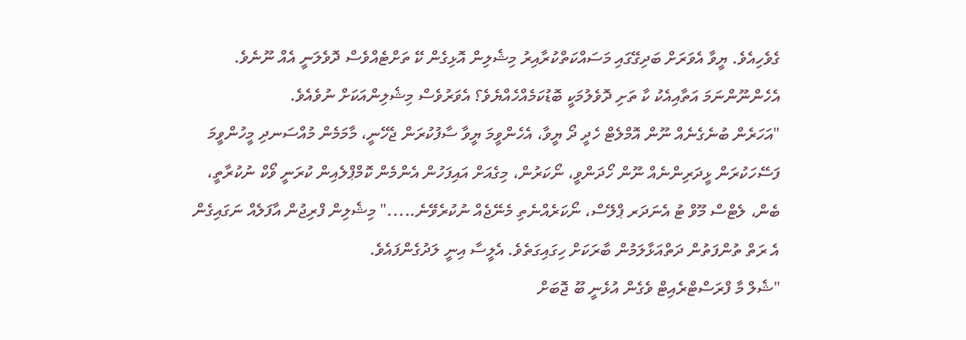ގެވެހިއެވެ. ޔީވާ އެވަރަށް ބަދިގޭގައި މަސައްކަތްކުރާއިރު މިޝެލިން އޮޅިގެން ކޭ ތަށްޓެއްވެސް ދޮވެލަނީ އެއް ނޫނެވެ. އެހެންނޫންނަމަ އަތާއިއެކު ކާ ތަށި ދޮވެލުމަކީ ބޮޑުކަމެއްހެއްޔެވެ؟ އެވަރުވެސް މިޝެލިންއަކަށް ނުވެއެވެ.
"އަހަރެން ބުނެގެނެއް ނޫން އޮމްލެޓް ހެދީ ދޯ ޔީވާ، އެހެންވީމަ ޔީވާ ސާފުކުރަން ޖެހޭނީ، މާމަމެން މުއްސަނދި މީހުންވީމަ ފަސޭހަކުރަން ޅީދަރިންނެއް ނޫން ހޯދަންވީ، ނޯކަރުން، މިގެއަށް އައިފަހުން އެންމެން ކޮމްޕްލެއިން ކުރަނީ ވޯކް ނުކުރާތީ، ބެން، ލެޓްސް މޫވް ޓު އެނަދަރ ޕްލޭސް، ނޯކަރެއްނެތި މެނޭޖެއް ނުކުރެވޭނެ....." މިޝެލިން ފްރިޖުން އާފަލެއް ނަގައިގެން އެ ރަތް ތުންފަތުން ދަތްއަޅާލަމުން ބާރަކަށް ހިގައިގަތެވެ. އެލީސާ އިނީ ލަދުގެންފައެވެ.
"ޝެލް މާ ފްރަސްޓްރެއިޓް ވެގެން އުޅެނީ ބޫ ޖޮބަށް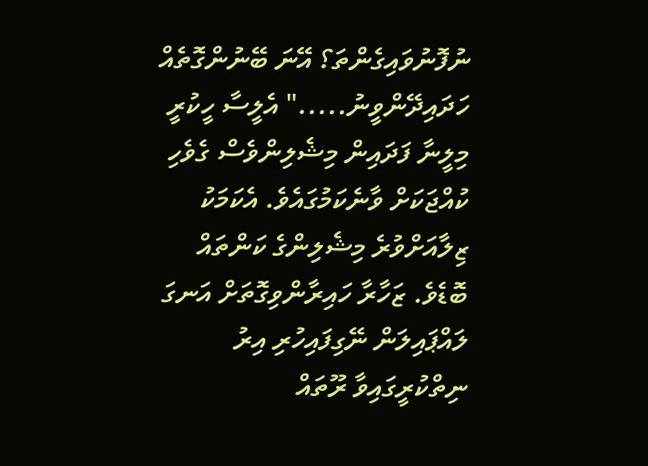ނުފޮނުވައިގެންތަ؟ އޭނަ ބޭނުންގޮތެއް ހަދައިދޭންވީނު....." އެލީސާ ހީކުރީ މިލީނާ ފަދައިން މިޝެލިންވެސް ގެވެހި ކުއްޖަކަށް ވާނެކަމުގައެވެ. އެކަމަކު ޒިލާއަށްވުރެ މިޝެލިންގެ ކަންތައް ބޮޑެވެ. ޒަހާރާ ހައިރާންވިގޮތަށް އަނގަ ލައްޕައިލަން ނޭގިފައިހުރި އިރު ނިތްކުރީގައިވާ ރޫތައް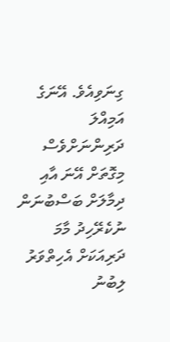ގިނަވިއެވެ. އޭނަގެ އަމިއްލަ ދަރިންނަށްވެސް މިގޮތަށް އޭނަ އާއި ދިމާލަށް ބަސްބުނަން ނުކެރޭހިދު މާމަ ދަރިއަކަށް އެހިތްވަރު ލިބުނު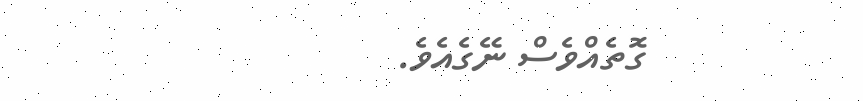ގޮތެއްވެސް ނޭގެއެވެ.